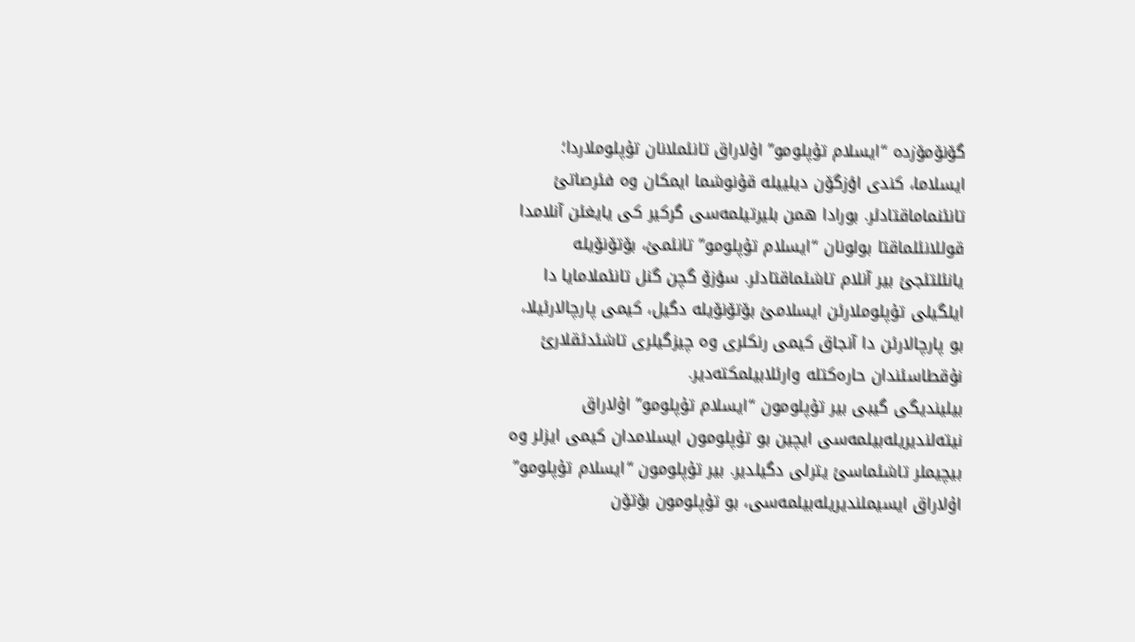گۆنۆمۆزدە “ایسلام تۇپلومو” اۇلاراق تانئملانان تۇپلوملاردا؛ ایسلاما، کندی اؤزگۆن دیلییلە قۇنوشما ایمکان وە فئرصاتئ تانئنماماقتادئر. بورادا همن بلیرتیلمەسی گرکیر کی یایغئن آنلامدا قوللانئلماقتا بولونان “ایسلام تۇپلومو” تانئمئ، بۆتۆنۆیلە یانئلتئجئ بیر آنلام تاشئماقتادئر. سؤزۆ گچن گنل تانئملامایا دا ایلگیلی تۇپلوملارئن ایسلامئ بۆتۆنۆیلە دگیل، کیمی پارچالارئیلا، بو پارچالارئن دا آنجاق کیمی رنکلری وە چیزگیلری تاشئدئقلارئ نۇقطاسئندان حارەکتلە وارئلابیلمکتەدیر.
بیلیندیگی گیبی بیر تۇپلومون “ایسلام تۇپلومو” اۇلاراق نیتەلندیریلەبیلمەسی ایچین بو تۇپلومون ایسلامدان کیمی ایزلر وە بیچیملر تاشئماسئ یترلی دگیلدیر. بیر تۇپلومون “ایسلام تۇپلومو” اۇلاراق ایسیملندیریلەبیلمەسی، بو تۇپلومون بۆتۆن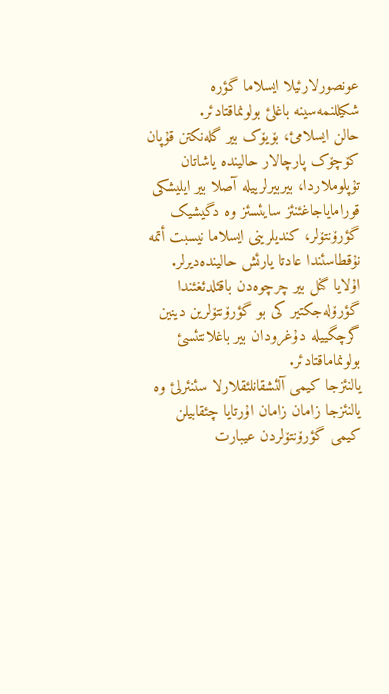عونصورلارئیلا ایسلاما گؤرە شکیللنمەسینە باغلئ بولونماقتادئر.
حالن ایسلامئ، بۆیۆک بیر گلەنکتن قۇپان کۆچۆک پارچالار حالیندە یاشاتان تۇپلوملاردا، بیربیرلرییلە آصلا بیر ایلیشکی قورامایاجاغئنئز سایئسئز وە دگیشیک گؤرۆنتۆلر، کندیلرینی ایسلاما نیسبت أتمە نۇقطاسئندا عادتا یارئش حالیندەدیرلر. اۇلایا گنل بیر چرچوەدن باقئلدئغئندا گؤرۆلەجکتیر کی بو گؤرۆنتۆلرین دینین گرچگییلە دۇغرودان بیر باغلانتئسئ بولونماماقتادئر.
یالنئزجا کیمی آلئشقانلئقلارلا سئنئرلئ وە یالنئزجا زامان زامان اۇرتایا چئقابیلن کیمی گؤرۆنتۆلردن عیبارت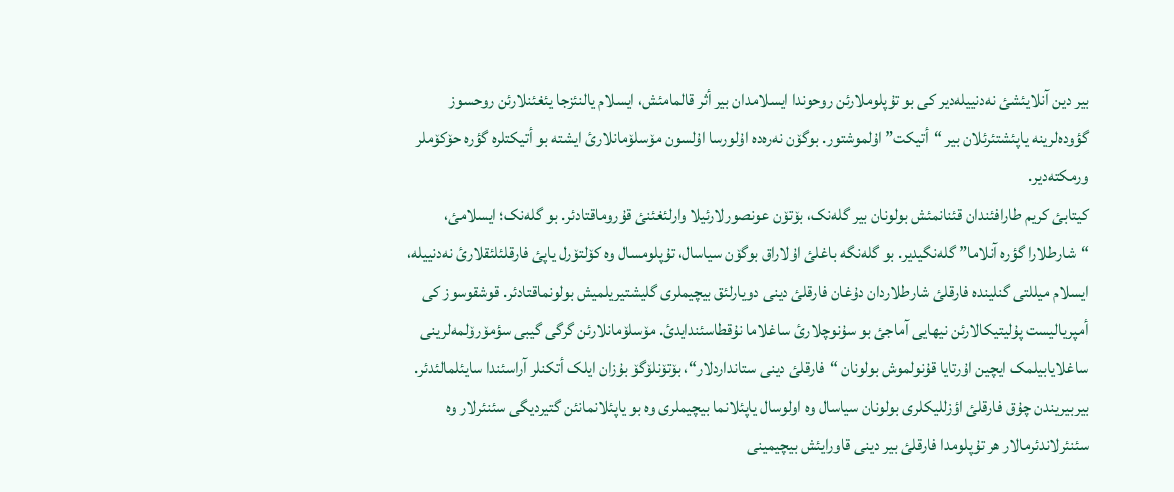بیر دین آنلایئشئ نەدنییلەدیر کی بو تۇپلوملارئن روحوندا ایسلامدان بیر أثر قالمامئش، ایسلام یالنئزجا یئغئنلارئن روحسوز گؤودەلرینە یاپئشتئرئلان بیر “أتیکت” اۇلموشتور. بوگۆن نەرەدە اۇلورسا اۇلسون مۆسلۆمانلارئ ایشتە بو أتیکتلرە گؤرە حۆکۆملر ورمکتەدیر.
کیتابئ کریم طارافئندان قئنانمئش بولونان بیر گلەنک، بۆتۆن عونصورلارئیلا وارلئغئنئ قۇروماقتادئر. بو گلەنک؛ ایسلامئ، “شارطلارا گؤرە آنلاما” گلەنگیدیر. بو گلەنگە باغلئ اۇلاراق بوگۆن سیاسال، تۇپلومسال وە کۆلتۆرل یاپئ فارقلئلئقلارئ نەدنییلە، ایسلام میللتی گنلیندە فارقلئ شارطلاردان دۇغان فارقلئ دینی دویارلئق بیچیملری گلیشتیریلمیش بولونماقتادئر. قوشقوسوز کی أمپریالیست پۇلیتیکالارئن نیهایی آماجئ بو سۇنوچلارئ ساغلاما نۇقطاسئندایدئ. مۆسلۆمانلارئن گرگی گیبی سؤمۆرۆلمەلرینی ساغلایابیلمک ایچین اۇرتایا قۇنولموش بولونان “فارقلئ دینی ستانداردلار“، بۆتۆنلۆگۆ بۇزان ایلک أتکنلر آراسئندا سایئلمالئدئر.
بیربیریندن چۇق فارقلئ اؤزللیکلری بولونان سیاسال وە اولوسال یاپئلانما بیچیملری وە بو یاپئلانمانئن گتیردیگی سئنئرلار وە سئنئرلاندئرمالار هر تۇپلومدا فارقلئ بیر دینی قاورایئش بیچیمینی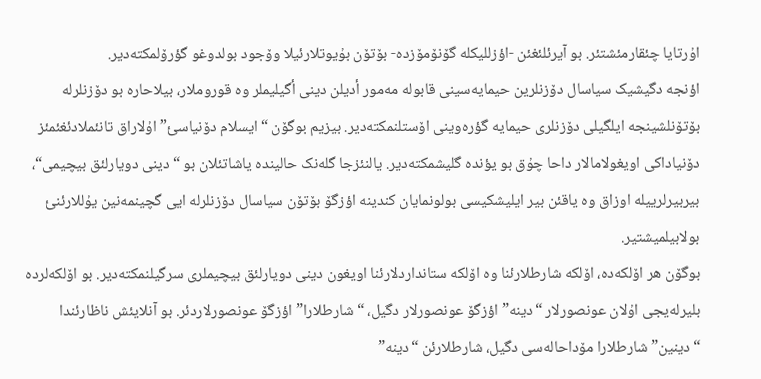اۇرتایا چئقارمئشتئر. بو آیرئلئغئن -اؤزللیکلە گۆنۆمۆزدە- بۆتۆن بۇیوتلارئیلا وۆجود بولدوغو گؤرۆلمکتەدیر.
اؤنجە دگیشیک سیاسال دۆزنلرین حیمایەسینی قابولە مەمور أدیلن دینی أگیلیملر وە قوروملار، بیلاحارە بو دۆزنلرلە بۆتۆنلشینجە ایلگیلی دۆزنلری حیمایە گؤرەوینی اۆستلنمکتەدیر. بیزیم بوگۆن “ایسلام دۆنیاسئ” اۇلاراق تانئملادئغئمئز دۆنیاداکی اویغولامالار داحا چۇق بو یؤندە گلیشمکتەدیر. یالنئزجا گلەنک حالیندە یاشاتئلان بو “دینی دویارلئق بیچیمی“، بیربیرلرییلە اوزاق وە یاقئن بیر ایلیشکیسی بولونمایان کندینە اؤزگۆ بۆتۆن سیاسال دۆزنلرلە ایی گچینمەنین یۇللارئنئ بولابیلمیشتیر.
بوگۆن هر اۆلکەدە، اۆلکە شارطلارئنا وە اۆلکە ستانداردلارئنا اویغون دینی دویارلئق بیچیملری سرگیلنمکتەدیر. بو اۆلکەلردە بلیرلەیجی اۇلان عونصورلار “دینە” اؤزگۆ عونصورلار دگیل، “شارطلارا” اؤزگۆ عونصورلاردئر. بو آنلایئش ناظارئندا “دینین” شارطلارا مۆداحالەسی دگیل، شارطلارئن “دینە”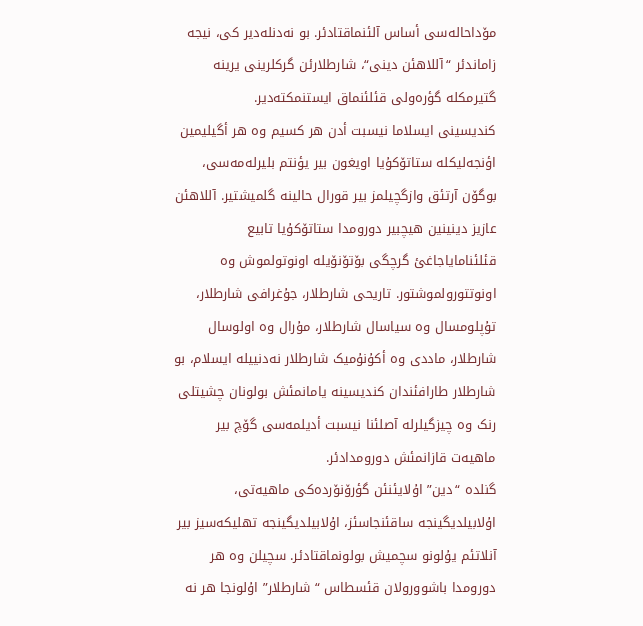مۆداحالەسی أساس آلئنماقتادئر. بو نەدنلەدیر کی، نیجە زاماندئر “آللاهئن دینی“، شارطلارئن گرکلرینی یرینە گتیرمکلە گؤرەولی قئلئنماق ایستنمکتەدیر.
کندیسینی ایسلاما نیسبت أدن هر کسیم وە هر أگیلیمین اؤنجەلیکلە ستاتۆکۇیا اویغون بیر یؤنتم بلیرلەمەسی، بوگۆن آرتئق وازگچیلمز بیر قورال حالینە گلمیشتیر. آللاهئن عازیز دینینین هیچبیر دورومدا ستاتۆکۇیا تابیع قئلئنامایاجاغئ گرچگی بۆتۆنۆیلە اونوتولموش وە اونوتتورولموشتور. تاریحی شارطلار، جۇغرافی شارطلار، تۇپلومسال وە سیاسال شارطلار، مۇرال وە اولوسال شارطلار، ماددی وە أکۇنۇمیک شارطلار نەدنییلە ایسلام، بو شارطلار طارافئندان کندیسینە یامانمئش بولونان چشیتلی رنک وە چیزگیلرلە آصلئنا نیسبت أدیلمەسی گۆچ بیر ماهیەت قازانمئش دورومدادئر.
گنلدە “دین” اۇلایئنئن گؤرۆنۆردەکی ماهیەتی، اۇلابیلدیگینجە ساقئنجاسئز، اۇلابیلدیگینجە تهلیکەسیز بیر آنلاتئم یۇلونو سچمیش بولونماقتادئر. سچیلن وە هر دورومدا باشوورولان قئسطاس “شارطلار” اۇلونجا هر نە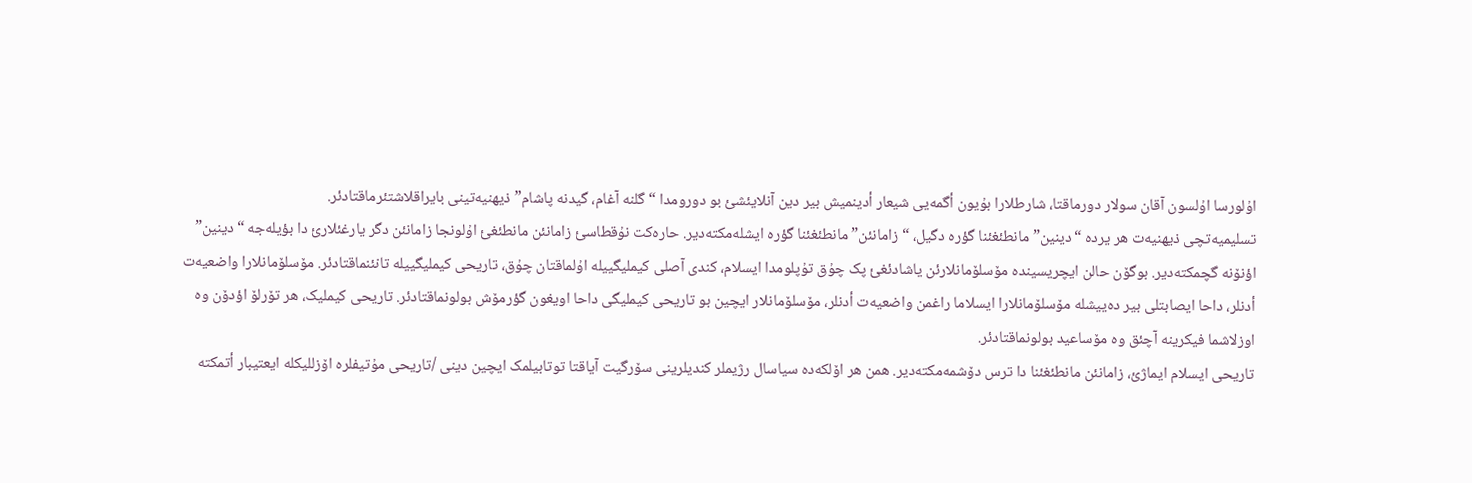اۇلورسا اۇلسون آقان سولار دورماقتا، شارطلارا بۇیون أگمەیی شیعار أدینمیش بیر دین آنلایئشئ بو دورومدا “گلنە آغام، گیدنە پاشام” ذیهنیەتینی بایراقلاشتئرماقتادئر.
تسلیمیەتچی ذیهنیەت هر یردە “دینین” مانطئغئنا گؤرە دگیل، “زامانئن” مانطئغئنا گؤرە ایشلەمکتەدیر. حارەکت نۇقطاسئ زامانئن مانطئغئ اۇلونجا زامانئن دگر یارغئلارئ دا بؤیلەجە “دینین” اؤنۆنە گچمکتەدیر. بوگۆن حالن ایچریسیندە مۆسلۆمانلارئن یاشادئغئ پک چۇق تۇپلومدا ایسلام، کندی آصلی کیملیگییلە اۇلماقتان چۇق، تاریحی کیملیگییلە تانئنماقتادئر. مۆسلۆمانلارا واضعیەت أدنلر، داحا ایصابتلی بیر دەییشلە مۆسلۆمانلارا ایسلاما راغمن واضعیەت أدنلر، مۆسلۆمانلار ایچین بو تاریحی کیملیگی داحا اویغون گؤرمۆش بولونماقتادئر. تاریحی کیملیک، هر تۆرلۆ اؤدۆن وە اوزلاشما فیکرینە آچئق وە مۆساعید بولونماقتادئر.
تاریحی ایسلام ایماژئ، زامانئن مانطئغئنا دا ترس دۆشمەمکتەدیر. همن هر اۆلکەدە سیاسال رژیملر کندیلرینی سۆرگیت آیاقتا توتابیلمک ایچین دینی /تاریحی مۇتیفلرە اۆزللیکلە ایعتیبار أتمکتە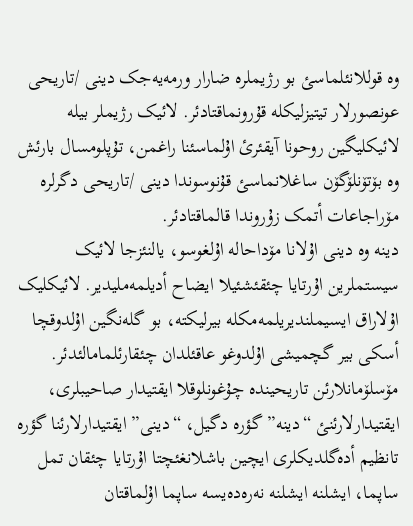وە قوللانئلماسئ بو رژیملرە ضارار ورمەیەجک دینی /تاریحی عونصورلار تیتیزلیکلە قۇرونماقتادئر. لائیک رژیملر بیلە لائیکلیگین روحونا آیقئرئ اۇلماسئنا راغمن، تۇپلومسال بارئش وە بۆتۆنلۆگۆن ساغلانماسئ قۇنوسوندا دینی /تاریحی دگرلرە مۆراجاعات أتمک زۇروندا قالماقتادئر.
دینە وە دینی اۇلانا مۆداحالە اۇلغوسو، یالنئزجا لائیک سیستملرین اۇرتایا چئقئشئیلا ایضاح أدیلمەملیدیر. لائیکلیک اۇلاراق ایسیملندیریلمەمکلە بیرلیکتە، بو گلەنگین اۇلدوقچا أسکی بیر گچمیشی اۇلدوغو عاقئلدان چئقارئلمامالئدئر. مۆسلۆمانلارئن تاریحیندە چۇغونلوقلا ایقتیدار صاحیبلری، ایقتیدارلارئنئ “دینە” گؤرە دگیل، “دینی” ایقتیدارلارئنا گؤرە تانظیم أدەگلدیکلری ایچین باشلانغئچتا اۇرتایا چئقان تمل ساپما، ایشلنە ایشلنە نەرەدەیسە ساپما اۇلماقتان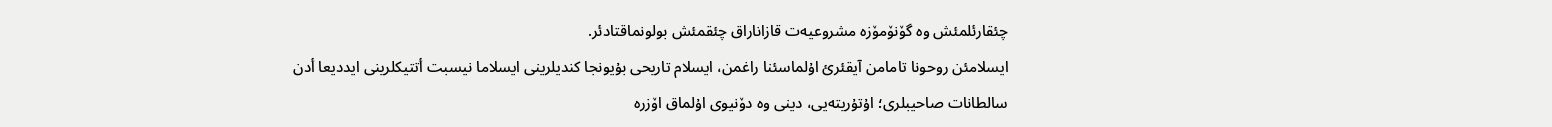چئقارئلمئش وە گۆنۆمۆزە مشروعیەت قازاناراق چئقمئش بولونماقتادئر.
ایسلامئن روحونا تامامن آیقئرئ اۇلماسئنا راغمن، ایسلام تاریحی بۇیونجا کندیلرینی ایسلاما نیسبت أتتیکلرینی ایددیعا أدن سالطانات صاحیبلری؛ اۇتۇریتەیی، دینی وە دۆنیوی اۇلماق اۆزرە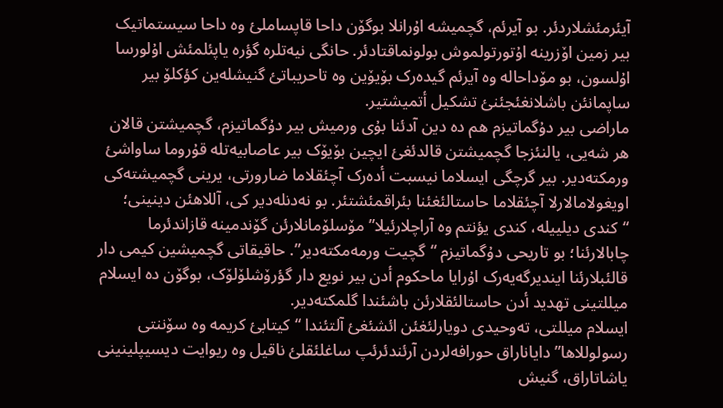آیئرمئشلاردئر. بو آیرئم، گچمیشە اۇرانلا بوگۆن داحا قاپساملئ وە داحا سیستماتیک بیر زمین اۆزرینە اۇتورتولموش بولونماقتادئر. حانگی نیەتلرە گؤرە یاپئلمئش اۇلورسا اۇلسون، بو مۆداحالە وە آیرئم گیدەرک بۆیۆین وە تاحریباتئ گنیشلەین کؤکلۆ بیر ساپمانئن باشلانغئجئنئ تشکیل أتمیشتیر.
ماراضی بیر دۇگماتیزم هم دە دین آدئنا بۇی ورمیش بیر دۇگماتیزم، گچمیشتن قالان هر شەیی، یالنئزجا گچمیشتن قالدئغئ ایچین بۆیۆک بیر عاصابیەتلە قۇروما ساواشئ ورمکتەدیر. بیر گرچگی ایسلاما نیسبت أدەرک آچئقلاما ضارورتی، یرینی گچمیشتەکی اویغولامالارلا آچئقلاما حاستالئغئنا بئراقمئشتئر. بو نەدنلەدیر کی، آللاهئن دینینی؛ “کندی دیلییلە، کندی یؤنتم وە آراچلارئیلا” مۆسلۆمانلارئن گۆندمینە قازاندئرما چابالارئنا؛ بو تاریحی دۇگماتیزم “گچیت ورمەمکتەدیر”. حاقیقاتی گچمیشین کیمی دار قالئبلارئنا ایندیرگەیەرک اۇرایا ماحکوم أدن بیر نویع دار گؤرۆشلۆلۆک، بوگۆن دە ایسلام میللتینی تهدید أدن حاستالئقلارئن باشئندا گلمکتەدیر.
ایسلام میللتی، تەوحیدی دویارلئغئن ائشئغئ آلتئندا “کیتابئ کریمە وە سۆننتی رسولوللاها” دایاناراق حورافەلردن آرئندئرئپ ساغلئقلئ ناقیل وە ریوایت دیسیپلینینی یاشاتاراق، گنیش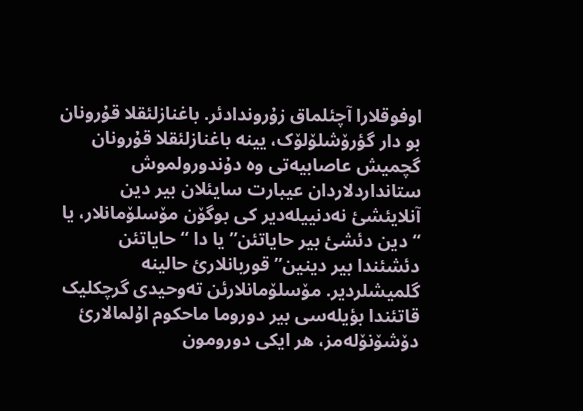اوفوقلارا آچئلماق زۇروندادئر. باغنازلئقلا قۇرونان بو دار گؤرۆشلۆلۆک، یینە باغنازلئقلا قۇرونان گچمیش عاصابیەتی وە دۇندورولموش ستانداردلاردان عیبارت سایئلان بیر دین آنلایئشئ نەدنییلەدیر کی بوگۆن مۆسلۆمانلار، یا “دین دئشئ بیر حایاتئن” یا دا “حایاتئن دئشئندا بیر دینین” قوربانلارئ حالینە گلمیشلردیر. مۆسلۆمانلارئن تەوحیدی گرچکلیک قاتئندا بؤیلەسی بیر دوروما ماحکوم اۇلمالارئ دۆشۆنۆلەمز، هر ایکی دورومون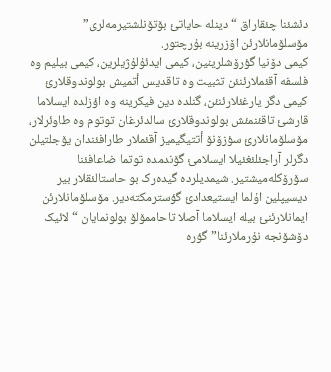دئشئنا چئقاراق “دینلە حایاتئ بۆتۆنلشتیرمەلری” مۆسلۆمانلارئن اۆزرینە بۇرچتور.
کیمی دۆنیا گؤرۆشلرینین، کیمی ایدئۇلۇژیلرین، کیمی بیلیم وە فلسفە آقئملارئنئن تثبیت وە تاقدیس أتمیش بولوندوقلارئ کیمی دگر یارغئلارئنئن، گنلدە دین فیکرینە وە اؤزلدە ایسلاما قارشئ تاقئنمئش بولوندوقلارئ سالدئرغان توتوم وە طاوئرلار، مۆسلۆمانلارئ سؤزۆنۆ أتتیگیمیز آقئملار طارافئندان یۆجلتیلن دگرلر آراجئلئغئیلا ایسلامئ گۆندمدە توتما ضاعافئنا سۆرۆکلەمیشتیر. شیمدیلردە گیدەرک بو حاستالئقلار بیر دیسیپلین اۇلما ایستیعدادئ گؤسترمکتەدیر. مۆسلۆمانلارئن ایمانلارئنئ بیلە ایسلاما آصلا تاحاممۆلۆ بولونمایان “لائیک دۆشۆنجە نۇرملارئنا” گؤرە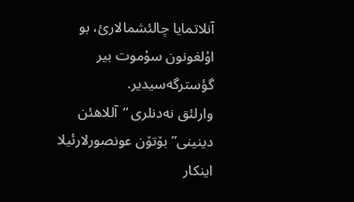آنلاتمایا چالئشمالارئ، بو اۇلغونون سۇموت بیر گؤسترگەسیدیر.
وارلئق نەدنلری “آللاهئن دینینی” بۆتۆن عونصورلارئیلا اینکار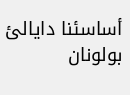أساسئنا دایالئ بولونان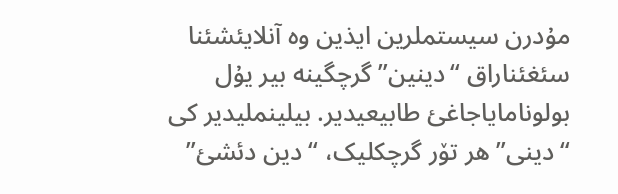مۇدرن سیستملرین ایذین وە آنلایئشئنا سئغئناراق “دینین” گرچگینە بیر یۇل بولونامایاجاغئ طابیعیدیر. بیلینملیدیر کی “دینی” هر تۆر گرچکلیک، “دین دئشئ”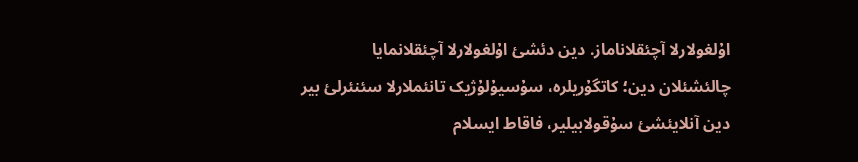اۇلغولارلا آچئقلاناماز. دین دئشئ اۇلغولارلا آچئقلانمایا چالئشئلان دین؛ کاتگۇریلرە، سۇسیۇلۇژیک تانئملارلا سئنئرلئ بیر دین آنلایئشئ سۇقولابیلیر، فاقاط ایسلام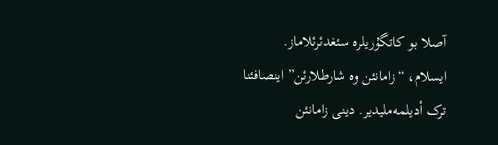آصلا بو کاتگۇریلرە سئغدئرئلاماز.
ایسلام، “زامانئن وە شارطلارئن” اینصافئنا ترک أدیلمەملیدیر. دینی زامانئن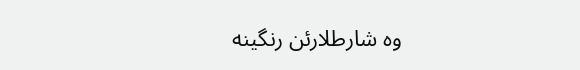وە شارطلارئن رنگینە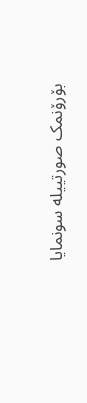بۆرۆنمک صورتییلە سونمایا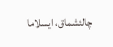چالئشماق، ایسلاما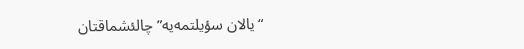“یالان سؤیلتمەیە” چالئشماقتان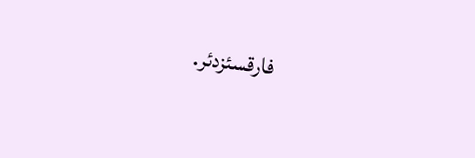فارقسئزدئر.